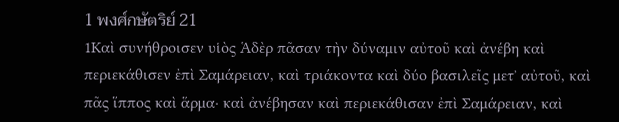1 พงศ์กษัตริย์ 21
1Καὶ συνήθροισεν υἱὸς Ἁδὲρ πᾶσαν τὴν δύναμιν αὐτοῦ καὶ ἀνέβη καὶ περιεκάθισεν ἐπὶ Σαμάρειαν, καὶ τριάκοντα καὶ δύο βασιλεῖς μετ᾽ αὐτοῦ, καὶ πᾶς ἵππος καὶ ἅρμα· καὶ ἀνέβησαν καὶ περιεκάθισαν ἐπὶ Σαμάρειαν, καὶ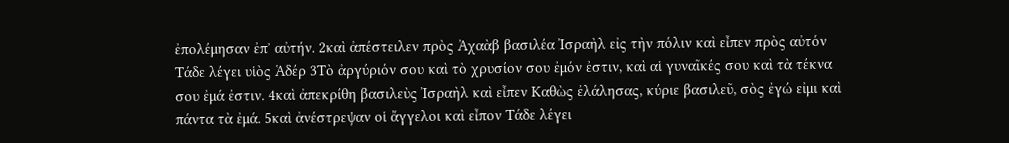ἐπολέμησαν ἐπ᾽ αὐτήν. 2καὶ ἀπέστειλεν πρὸς Ἀχαὰβ βασιλέα Ἰσραὴλ εἰς τὴν πόλιν καὶ εἶπεν πρὸς αὐτόν Τάδε λέγει υἱὸς Ἁδέρ 3Τὸ ἀργύριόν σου καὶ τὸ χρυσίον σου ἐμόν ἐστιν, καὶ αἱ γυναῖκές σου καὶ τὰ τέκνα σου ἐμά ἐστιν. 4καὶ ἀπεκρίθη βασιλεὺς Ἰσραὴλ καὶ εἶπεν Καθὼς ἐλάλησας, κύριε βασιλεῦ, σὸς ἐγώ εἰμι καὶ πάντα τὰ ἐμά. 5καὶ ἀνέστρεψαν οἱ ἄγγελοι καὶ εἶπον Τάδε λέγει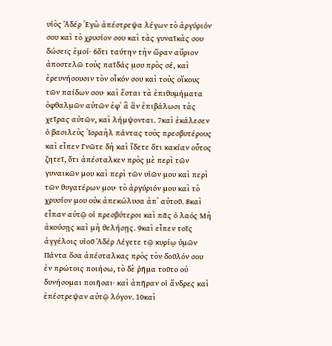υἱὸς Ἁδέρ Ἐγὼ ἀπέστρεψα λέγων τὸ ἀργύριόν σου καὶ τὸ χρυσίον σου καὶ τὰς γυναῖκὰς σου δώσεις ἐμοί· 6ὅτι ταύτην τὴν ὥραν αὔριον ἀποστελῶ τοὺς παῖδάς μου πρὸς σέ, καὶ ἐρευνήσουσιν τὸν οἶκόν σου καὶ τοὺς οἴκους τῶν παίδων σου· καὶ ἔσται τὰ ἐπιθυμήματα ὀφθαλμῶν αὐτῶν ἐφ᾽ ἃ ἂν ἐπιβάλωσι τὰς χεῖρας αὐτῶν, καὶ λήμψονται. 7καὶ ἐκάλεσεν ὁ βασιλεὺς Ἰσραὴλ πάντας τοὺς πρεσβυτέρους καὶ εἶπεν Γνῶτε δὴ καὶ ἴδετε ὅτι κακίαν οὗτος ζητεῖ, ὅτι ἀπέσταλκεν πρὸς μὲ περὶ τῶν γυναικῶν μου καὶ περὶ τῶν υἱῶν μου καὶ περὶ τῶν θυγατέρων μου· τὸ ἀργύριόν μου καὶ τὸ χρυσίον μου οὐκ ἀπεκώλυσα ἀπ᾽ αὐτοῦ. 8καὶ εἶπαν αὐτῷ οἱ πρεσβύτεροι καὶ πᾶς ὁ λαός Μὴ ἀκούσῃς καὶ μὴ θελήσῃς. 9καὶ εἶπεν τοῖς ἀγγέλοις υἱοῦ Ἁδέρ Λέγετε τῷ κυρίῳ ὑμῶν Πάντα ὅσα ἀπέσταλκας πρὸς τὸν δοῦλόν σου ἐν πρώτοις ποιήσω, τὸ δὲ ῥῆμα τοῦτο οὐ δυνήσομαι ποιῆσαι· καὶ ἀπῆραν οἱ ἄνδρες καὶ ἐπέστρεψαν αὐτῷ λόγον. 10καὶ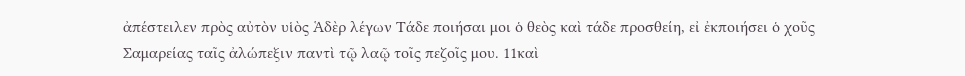ἀπέστειλεν πρὸς αὐτὸν υἱὸς Ἁδὲρ λέγων Τάδε ποιήσαι μοι ὁ θεὸς καὶ τάδε προσθείη, εἰ ἐκποιήσει ὁ χοῦς Σαμαρείας ταῖς ἀλώπεξιν παντὶ τῷ λαῷ τοῖς πεζοῖς μου. 11καὶ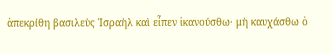ἀπεκρίθη βασιλεὺς Ἰσραὴλ καὶ εἶπεν ἱκανούσθω· μὴ καυχάσθω ὁ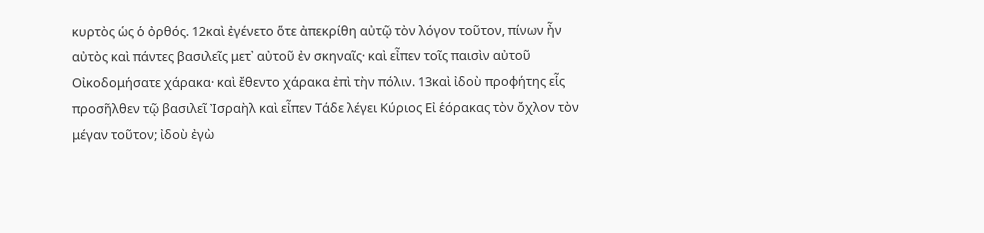κυρτὸς ὡς ὁ ὀρθός. 12καὶ ἐγένετο ὅτε ἀπεκρίθη αὐτῷ τὸν λόγον τοῦτον, πίνων ἦν αὐτὸς καὶ πάντες βασιλεῖς μετ᾽ αὐτοῦ ἐν σκηναῖς· καὶ εἶπεν τοῖς παισὶν αὐτοῦ Οἰκοδομήσατε χάρακα· καὶ ἔθεντο χάρακα ἐπὶ τὴν πόλιν. 13καὶ ἰδοὺ προφήτης εἷς προσῆλθεν τῷ βασιλεῖ Ἰσραὴλ καὶ εἶπεν Τάδε λέγει Κύριος Εἰ ἑόρακας τὸν ὄχλον τὸν μέγαν τοῦτον; ἰδοὺ ἐγὼ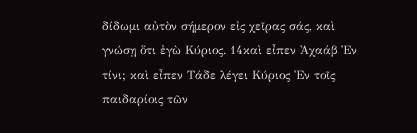δίδωμι αὐτὸν σήμερον εἰς χεῖρας σάς, καὶ γνώσῃ ὅτι ἐγὼ Κύριος. 14καὶ εἶπεν Ἀχαάβ Ἐν τίνι; καὶ εἶπεν Τάδε λέγει Κύριος Ἐν τοῖς παιδαρίοις τῶν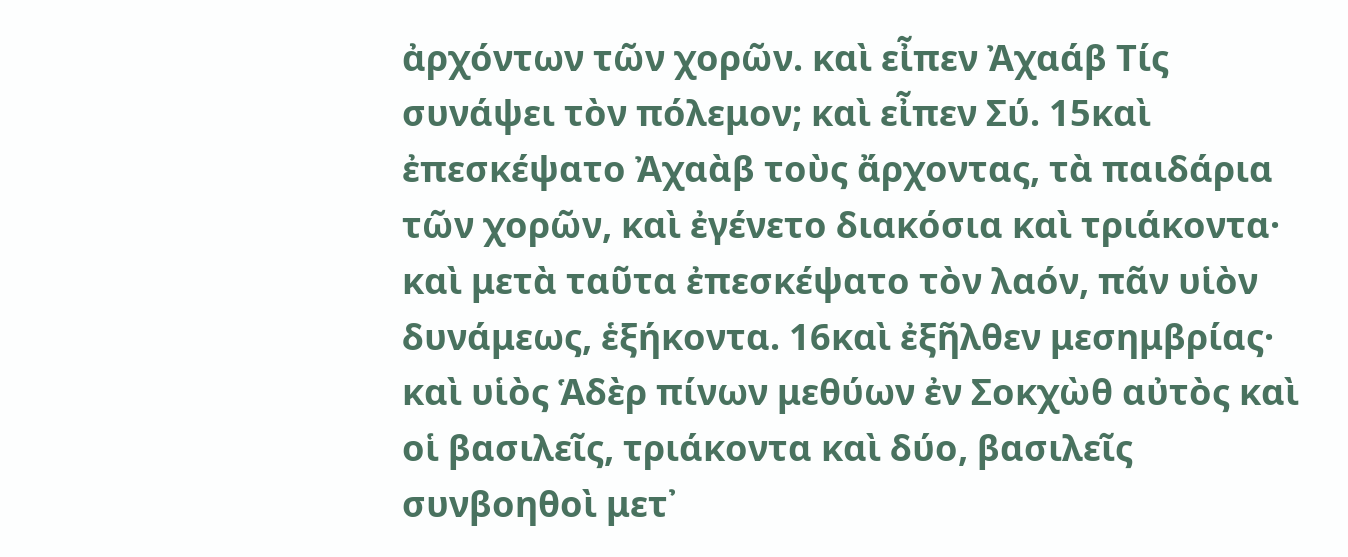ἀρχόντων τῶν χορῶν. καὶ εἶπεν Ἀχαάβ Τίς συνάψει τὸν πόλεμον; καὶ εἶπεν Σύ. 15καὶ ἐπεσκέψατο Ἀχαὰβ τοὺς ἄρχοντας, τὰ παιδάρια τῶν χορῶν, καὶ ἐγένετο διακόσια καὶ τριάκοντα· καὶ μετὰ ταῦτα ἐπεσκέψατο τὸν λαόν, πᾶν υἱὸν δυνάμεως, ἑξήκοντα. 16καὶ ἐξῆλθεν μεσημβρίας· καὶ υἱὸς Ἁδὲρ πίνων μεθύων ἐν Σοκχὼθ αὐτὸς καὶ οἱ βασιλεῖς, τριάκοντα καὶ δύο, βασιλεῖς συνβοηθοὶ μετ᾽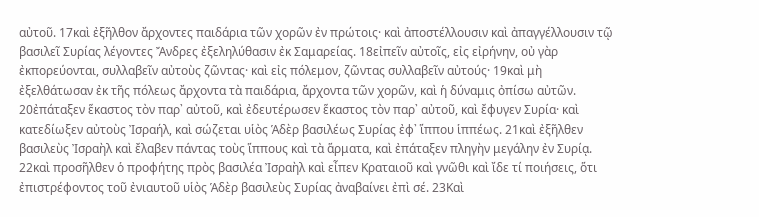αὐτοῦ. 17καὶ ἐξῆλθον ἄρχοντες παιδάρια τῶν χορῶν ἐν πρώτοις· καὶ ἀποστέλλουσιν καὶ ἀπαγγέλλουσιν τῷ βασιλεῖ Συρίας λέγοντες Ἄνδρες ἐξεληλύθασιν ἐκ Σαμαρείας. 18εἰπεῖν αὐτοῖς, εἰς εἰρήνην, οὐ γὰρ ἐκπορεύονται, συλλαβεῖν αὐτοὺς ζῶντας· καὶ εἰς πόλεμον, ζῶντας συλλαβεῖν αὐτούς· 19καὶ μὴ ἐξελθάτωσαν ἐκ τῆς πόλεως ἄρχοντα τὰ παιδάρια, ἄρχοντα τῶν χορῶν, καὶ ἡ δύναμις ὀπίσω αὐτῶν. 20ἐπάταξεν ἕκαστος τὸν παρ᾽ αὐτοῦ, καὶ ἐδευτέρωσεν ἕκαστος τὸν παρ᾽ αὐτοῦ, καὶ ἔφυγεν Συρία· καὶ κατεδίωξεν αὐτοὺς Ἰσραήλ, καὶ σώζεται υἱὸς Ἁδὲρ βασιλέως Συρίας ἐφ᾽ ἵππου ἱππέως. 21καὶ ἐξῆλθεν βασιλεὺς Ἰσραὴλ καὶ ἔλαβεν πάντας τοὺς ἵππους καὶ τὰ ἅρματα, καὶ ἐπάταξεν πληγὴν μεγάλην ἐν Συρίᾳ. 22καὶ προσῆλθεν ὁ προφήτης πρὸς βασιλέα Ἰσραὴλ καὶ εἶπεν Κραταιοῦ καὶ γνῶθι καὶ ἴδε τί ποιήσεις, ὅτι ἐπιστρέφοντος τοῦ ἐνιαυτοῦ υἱὸς Ἁδὲρ βασιλεὺς Συρίας ἀναβαίνει ἐπὶ σέ. 23Καὶ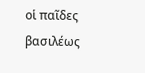οἱ παῖδες βασιλέως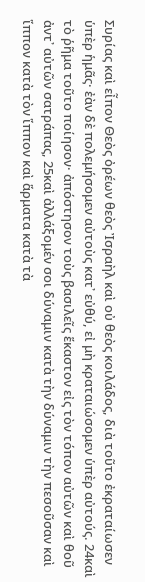Συρίας καὶ εἶπον Θεὸς ὀρέων θεὸς Ἰσραὴλ καὶ οὐ θεὸς κοιλάδος, διὰ τοῦτο ἐκραταίωσεν ὑπὲρ ἡμᾶς· ἐὰν δὲ πολεμήσομεν αὐτοὺς κατ᾽ εὐθύ, εἰ μὴ κραταιώσομεν ὑπὲρ αὐτούς. 24καὶ τὸ ῥῆμα τοῦτο ποίησον· ἀπόστησον τοὺς βασιλεῖς ἕκαστον εἰς τὸν τόπον αὐτῶν καὶ θοῦ ἀντ᾽ αὐτῶν σατράπας, 25καὶ ἀλλάξομέν σοι δύναμιν κατὰ τὴν δύναμιν τὴν πεσοῦσαν καὶ ἵππον κατὰ τὸν ἵππον καὶ ἅρματα κατὰ τὰ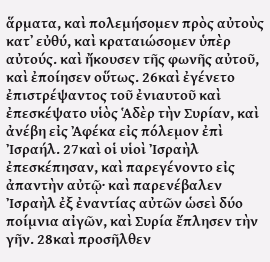ἅρματα, καὶ πολεμήσομεν πρὸς αὐτοὺς κατ᾽ εὐθύ, καὶ κραταιώσομεν ὑπὲρ αὐτούς. καὶ ἤκουσεν τῆς φωνῆς αὐτοῦ, καὶ ἐποίησεν οὕτως. 26καὶ ἐγένετο ἐπιστρέψαντος τοῦ ἐνιαυτοῦ καὶ ἐπεσκέψατο υἱὸς Ἁδὲρ τὴν Συρίαν, καὶ ἀνέβη εἰς Ἀφέκα εἰς πόλεμον ἐπὶ Ἰσραήλ. 27καὶ οἱ υἱοὶ Ἰσραὴλ ἐπεσκέπησαν, καὶ παρεγένοντο εἰς ἀπαντὴν αὐτῷ· καὶ παρενέβαλεν Ἰσραὴλ ἐξ ἐναντίας αὐτῶν ὡσεὶ δύο ποίμνια αἰγῶν, καὶ Συρία ἔπλησεν τὴν γῆν. 28καὶ προσῆλθεν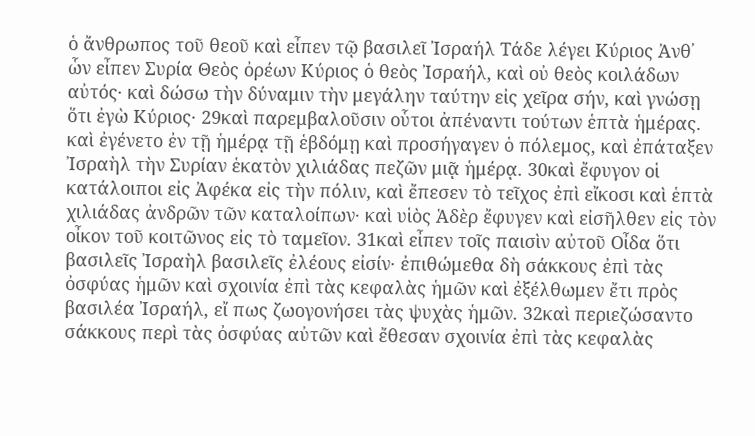ὁ ἄνθρωπος τοῦ θεοῦ καὶ εἶπεν τῷ βασιλεῖ Ἰσραήλ Τάδε λέγει Κύριος Ἀνθ᾽ ὧν εἶπεν Συρία Θεὸς ὀρέων Κύριος ὁ θεὸς Ἰσραήλ, καὶ οὐ θεὸς κοιλάδων αὐτός· καὶ δώσω τὴν δύναμιν τὴν μεγάλην ταύτην εἰς χεῖρα σήν, καὶ γνώσῃ ὅτι ἐγὼ Κύριος· 29καὶ παρεμβαλοῦσιν οὗτοι ἀπέναντι τούτων ἑπτὰ ἡμέρας. καὶ ἐγένετο ἐν τῇ ἡμέρᾳ τῇ ἑβδόμῃ καὶ προσήγαγεν ὁ πόλεμος, καὶ ἐπάταξεν Ἰσραὴλ τὴν Συρίαν ἑκατὸν χιλιάδας πεζῶν μιᾷ ἡμέρᾳ. 30καὶ ἔφυγον οἱ κατάλοιποι εἰς Ἀφέκα εἰς τὴν πόλιν, καὶ ἔπεσεν τὸ τεῖχος ἐπὶ εἴκοσι καὶ ἑπτὰ χιλιάδας ἀνδρῶν τῶν καταλοίπων· καὶ υἱὸς Ἁδὲρ ἔφυγεν καὶ εἰσῆλθεν εἰς τὸν οἶκον τοῦ κοιτῶνος εἰς τὸ ταμεῖον. 31καὶ εἶπεν τοῖς παισὶν αὐτοῦ Οἶδα ὅτι βασιλεῖς Ἰσραὴλ βασιλεῖς ἐλέους εἰσίν· ἐπιθώμεθα δὴ σάκκους ἐπὶ τὰς ὀσφύας ἡμῶν καὶ σχοινία ἐπὶ τὰς κεφαλὰς ἡμῶν καὶ ἐξέλθωμεν ἔτι πρὸς βασιλέα Ἰσραήλ, εἴ πως ζωογονήσει τὰς ψυχὰς ἡμῶν. 32καὶ περιεζώσαντο σάκκους περὶ τὰς ὀσφύας αὐτῶν καὶ ἔθεσαν σχοινία ἐπὶ τὰς κεφαλὰς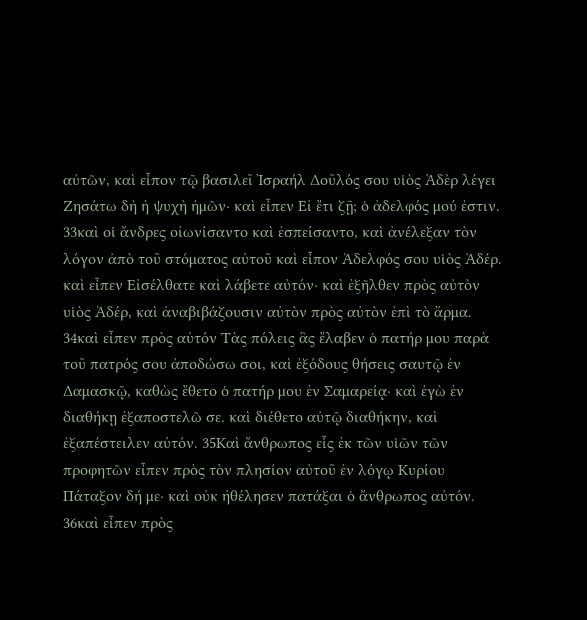αὐτῶν, καὶ εἶπον τῷ βασιλεῖ Ἰσραήλ Δοῦλός σου υἱὸς Ἁδὲρ λέγει Ζησάτω δὴ ἡ ψυχὴ ἡμῶν· καὶ εἶπεν Εἰ ἔτι ζῇ; ὁ ἀδελφός μού ἐστιν. 33καὶ οἱ ἄνδρες οἰωνίσαντο καὶ ἐσπείσαντο, καὶ ἀνέλεξαν τὸν λόγον ἀπὸ τοῦ στόματος αὐτοῦ καὶ εἶπον Ἀδελφός σου υἱὸς Ἁδέρ. καὶ εἶπεν Εἰσέλθατε καὶ λάβετε αὐτόν· καὶ ἐξῆλθεν πρὸς αὐτὸν υἱὸς Ἀδέρ, καὶ ἀναβιβάζουσιν αὐτὸν πρὸς αὐτὸν ἐπὶ τὸ ἅρμα. 34καὶ εἶπεν πρὸς αὐτόν Τὰς πόλεις ἃς ἔλαβεν ὁ πατήρ μου παρὰ τοῦ πατρός σου ἀποδώσω σοι, καὶ ἐξόδους θήσεις σαυτῷ ἐν Δαμασκῷ, καθὼς ἔθετο ὁ πατήρ μου ἐν Σαμαρείᾳ· καὶ ἐγὼ ἐν διαθήκῃ ἐξαποστελῶ σε. καὶ διέθετο αὐτῷ διαθήκην, καὶ ἐξαπέστειλεν αὐτόν. 35Καὶ ἄνθρωπος εἷς ἐκ τῶν υἱῶν τῶν προφητῶν εἶπεν πρὸς τὸν πλησίον αὐτοῦ ἐν λόγῳ Κυρίου Πάταξον δή με· καὶ οὐκ ἠθέλησεν πατάξαι ὁ ἄνθρωπος αὐτόν. 36καὶ εἶπεν πρὸς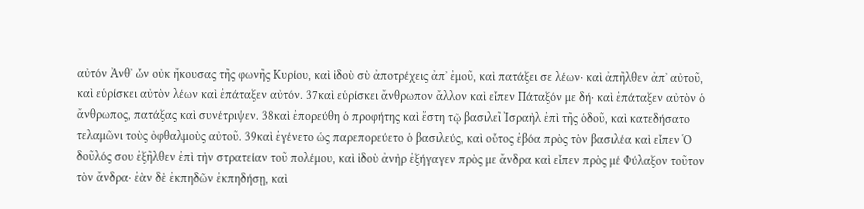αὐτόν Ἀνθ᾽ ὧν οὐκ ἤκουσας τῆς φωνῆς Κυρίου, καὶ ἰδοὺ σὺ ἀποτρέχεις ἀπ᾽ ἐμοῦ, καὶ πατάξει σε λέων· καὶ ἀπῆλθεν ἀπ᾽ αὐτοῦ, καὶ εὑρίσκει αὐτὸν λέων καὶ ἐπάταξεν αὐτόν. 37καὶ εὑρίσκει ἄνθρωπον ἄλλον καὶ εἶπεν Πάταξόν με δή· καὶ ἐπάταξεν αὐτὸν ὁ ἄνθρωπος, πατάξας καὶ συνέτριψεν. 38καὶ ἐπορεύθη ὁ προφήτης καὶ ἔστη τῷ βασιλεῖ Ἰσραὴλ ἐπὶ τῆς ὁδοῦ, καὶ κατεδήσατο τελαμῶνι τοὺς ὀφθαλμοὺς αὐτοῦ. 39καὶ ἐγένετο ὡς παρεπορεύετο ὁ βασιλεύς, καὶ οὗτος ἐβόα πρὸς τὸν βασιλέα καὶ εἶπεν Ὁ δοῦλός σου ἐξῆλθεν ἐπὶ τὴν στρατείαν τοῦ πολέμου, καὶ ἰδοὺ ἀνὴρ ἐξήγαγεν πρὸς με ἄνδρα καὶ εἶπεν πρὸς μέ Φύλαξον τοῦτον τὸν ἄνδρα· ἐὰν δὲ ἐκπηδῶν ἐκπηδήσῃ, καὶ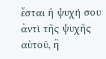ἔσται ἡ ψυχή σου ἀντὶ τῆς ψυχῆς αὐτοῦ, ἢ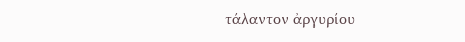τάλαντον ἀργυρίου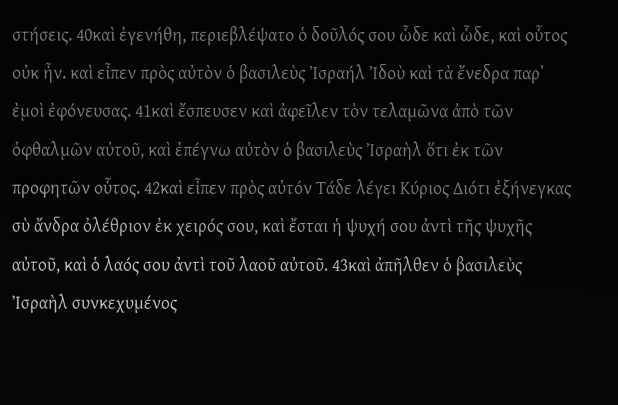στήσεις. 40καὶ ἐγενήθη, περιεβλέψατο ὁ δοῦλός σου ὧδε καὶ ὧδε, καὶ οὗτος οὐκ ἦν. καὶ εἶπεν πρὸς αὐτὸν ὁ βασιλεὺς Ἰσραήλ Ἰδοὺ καὶ τὰ ἔνεδρα παρ᾽ ἐμοὶ ἐφόνευσας. 41καὶ ἔσπευσεν καὶ ἀφεῖλεν τὸν τελαμῶνα ἀπὸ τῶν ὀφθαλμῶν αὐτοῦ, καὶ ἐπέγνω αὐτὸν ὁ βασιλεὺς Ἰσραὴλ ὅτι ἐκ τῶν προφητῶν οὗτος. 42καὶ εἶπεν πρὸς αὐτόν Τάδε λέγει Κύριος Διότι ἐξήνεγκας σὺ ἄνδρα ὀλέθριον ἐκ χειρός σου, καὶ ἔσται ἡ ψυχή σου ἀντὶ τῆς ψυχῆς αὐτοῦ, καὶ ὁ λαός σου ἀντὶ τοῦ λαοῦ αὐτοῦ. 43καὶ ἀπῆλθεν ὁ βασιλεὺς Ἰσραὴλ συνκεχυμένος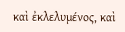καὶ ἐκλελυμένος, καὶ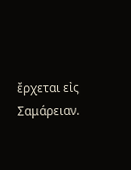ἔρχεται εἰς Σαμάρειαν.